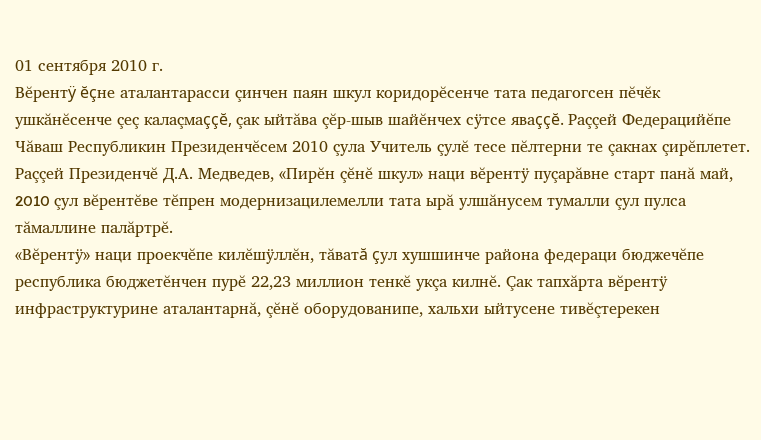01 сентября 2010 г.
Вĕрентÿ ĕçне аталантарасси çинчен паян шкул коридорĕсенче тата педагогсен пĕчĕк ушкăнĕсенче çеç калаçмаççĕ, çак ыйтăва çĕр-шыв шайĕнчех сÿтсе яваççĕ. Раççей Федерацийĕпе Чăваш Республикин Президенчĕсем 2010 çула Учитель çулĕ тесе пĕлтерни те çакнах çирĕплетет.
Раççей Президенчĕ Д.А. Медведев, «Пирĕн çĕнĕ шкул» наци вĕрентÿ пуçарăвне старт панă май, 2010 çул вĕрентĕве тĕпрен модернизацилемелли тата ырă улшăнусем тумалли çул пулса тăмаллине палăртрĕ.
«Вĕрентÿ» наци проекчĕпе килĕшÿллĕн, тăватă çул хушшинче района федераци бюджечĕпе республика бюджетĕнчен пурĕ 22,23 миллион тенкĕ укçа килнĕ. Çак тапхăрта вĕрентÿ инфраструктурине аталантарнă, çĕнĕ оборудованипе, хальхи ыйтусене тивĕçтерекен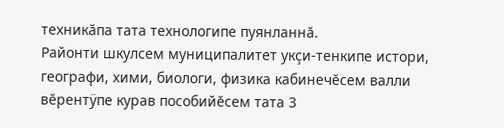техникăпа тата технологипе пуянланнă.
Районти шкулсем муниципалитет укçи-тенкипе истори, географи, хими, биологи, физика кабинечĕсем валли вĕрентÿпе курав пособийĕсем тата 3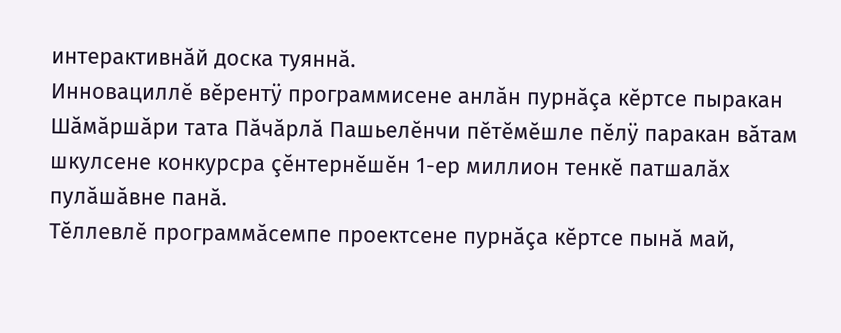интерактивнăй доска туяннă.
Инновациллĕ вĕрентÿ программисене анлăн пурнăçа кĕртсе пыракан Шăмăршăри тата Пăчăрлă Пашьелĕнчи пĕтĕмĕшле пĕлÿ паракан вăтам шкулсене конкурсра çĕнтернĕшĕн 1-ер миллион тенкĕ патшалăх пулăшăвне панă.
Тĕллевлĕ программăсемпе проектсене пурнăçа кĕртсе пынă май,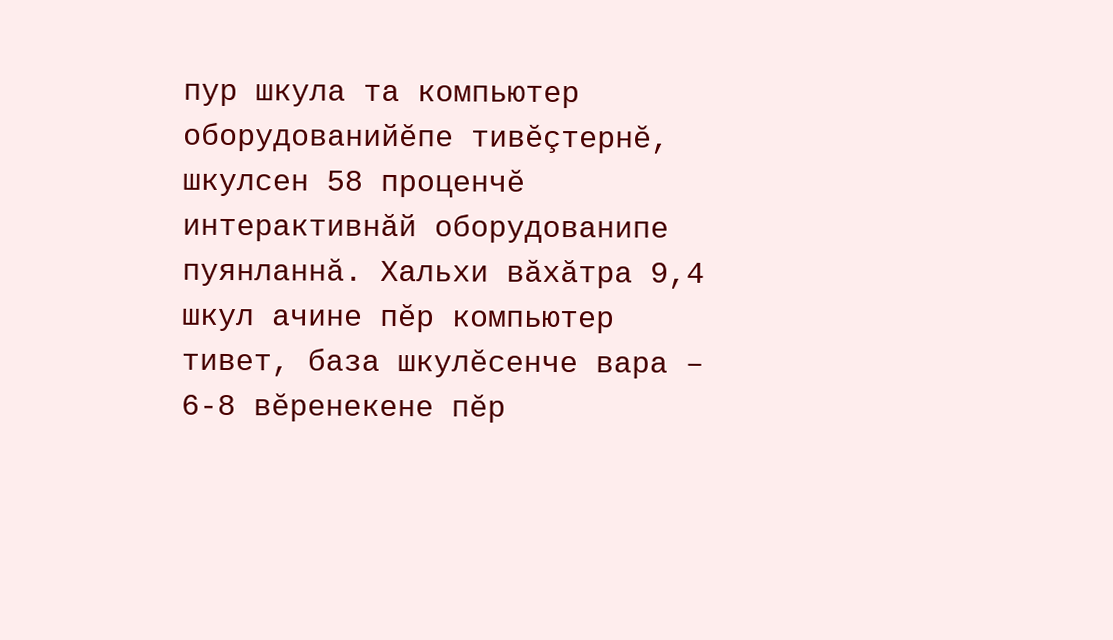пур шкула та компьютер оборудованийĕпе тивĕçтернĕ, шкулсен 58 проценчĕ интерактивнăй оборудованипе пуянланнă. Хальхи вăхăтра 9,4 шкул ачине пĕр компьютер тивет, база шкулĕсенче вара – 6-8 вĕренекене пĕр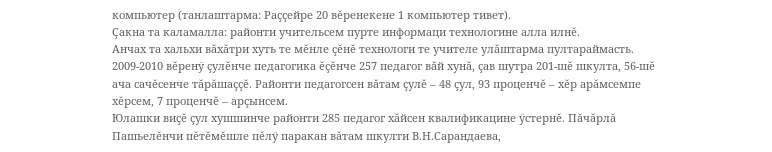компьютер (танлаштарма: Раççейре 20 вĕренекене 1 компьютер тивет).
Çакна та каламалла: районти учительсем пурте информаци технологине алла илнĕ.
Анчах та хальхи вăхăтри хуть те мĕнле çĕнĕ технологи те учителе улăштарма пултараймасть. 2009-2010 вĕренÿ çулĕнче педагогика ĕçĕнче 257 педагог вăй хунă, çав шутра 201-шĕ шкулта, 56-шĕ ача сачĕсенче тăрăшаççĕ. Районти педагогсен вăтам çулĕ – 48 çул, 93 проценчĕ – хĕр арăмсемпе хĕрсем, 7 проценчĕ – арçынсем.
Юлашки виçĕ çул хушшинче районти 285 педагог хăйсен квалификацине ÿстернĕ. Пăчăрлă Пашьелĕнчи пĕтĕмĕшле пĕлÿ паракан вăтам шкулти В.Н.Сарандаева,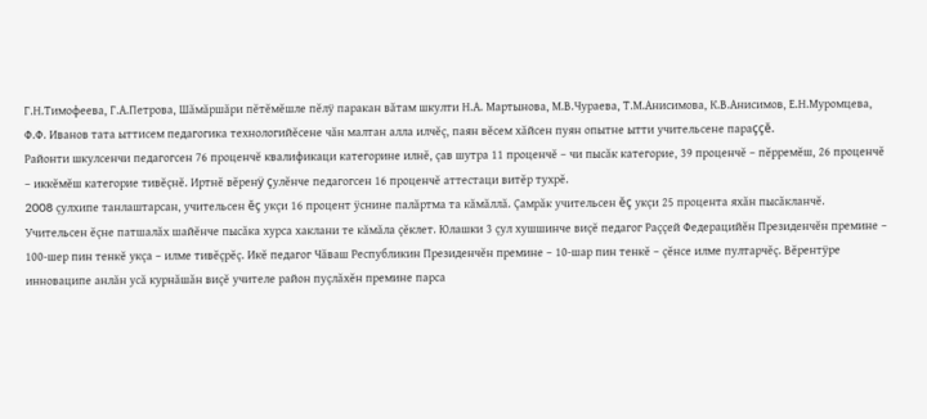Г.Н.Тимофеева, Г.А.Петрова, Шăмăршăри пĕтĕмĕшле пĕлÿ паракан вăтам шкулти Н.А. Мартынова, М.В.Чураева, Т.М.Анисимова, К.В.Анисимов, Е.Н.Муромцева, Ф.Ф. Иванов тата ыттисем педагогика технологийĕсене чăн малтан алла илчĕç, паян вĕсем хăйсен пуян опытне ытти учительсене параççĕ.
Районти шкулсенчи педагогсен 76 проценчĕ квалификаци категорине илнĕ, çав шутра 11 проценчĕ – чи пысăк категорие, 39 проценчĕ – пĕрремĕш, 26 проценчĕ – иккĕмĕш категорие тивĕçнĕ. Иртнĕ вĕренÿ çулĕнче педагогсен 16 проценчĕ аттестаци витĕр тухрĕ.
2008 çулхипе танлаштарсан, учительсен ĕç укçи 16 процент ÿснине палăртма та кăмăллă. Çамрăк учительсен ĕç укçи 25 процента яхăн пысăкланчĕ.
Учительсен ĕçне патшалăх шайĕнче пысăка хурса хаклани те кăмăла çĕклет. Юлашки 3 çул хушшинче виçĕ педагог Раççей Федерацийĕн Президенчĕн премине – 100-шер пин тенкĕ укçа – илме тивĕçрĕç. Икĕ педагог Чăваш Республикин Президенчĕн премине – 10-шар пин тенкĕ – çĕнсе илме пултарчĕç. Вĕрентÿре инноваципе анлăн усă курнăшăн виçĕ учителе район пуçлăхĕн премине парса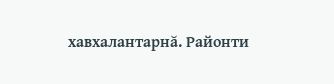хавхалантарнă. Районти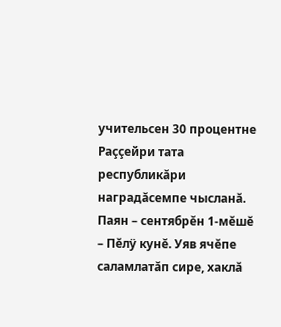учительсен 30 процентне Раççейри тата республикăри наградăсемпе чысланă.
Паян – сентябрĕн 1-мĕшĕ – Пĕлÿ кунĕ. Уяв ячĕпе саламлатăп сире, хаклă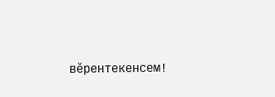вĕрентекенсем!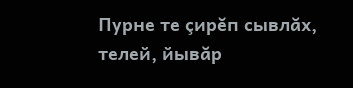Пурне те çирĕп сывлăх, телей, йывăр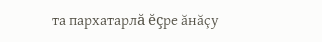та пархатарлă ĕçре ăнăçу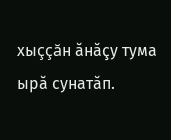хыççăн ăнăçу тума ырă сунатăп.